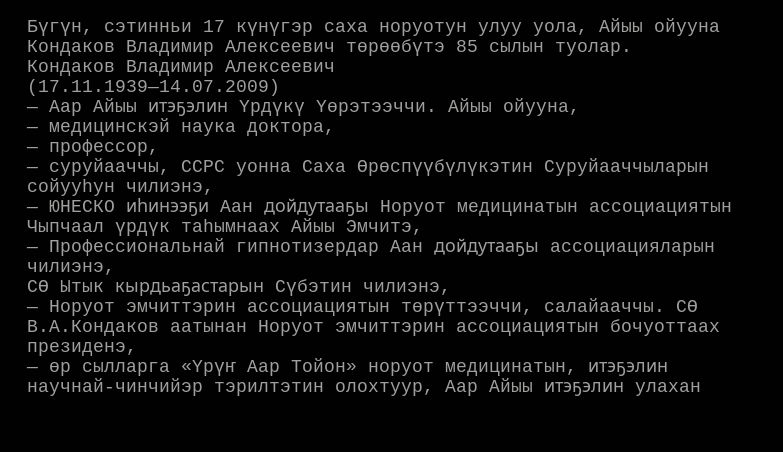Бүгүн, сэтинньи 17 күнүгэр саха норуотун улуу уола, Айыы ойууна Кондаков Владимир Алексеевич төрөөбүтэ 85 сылын туолар.
Кондаков Владимир Алексеевич
(17.11.1939—14.07.2009)
— Аар Айыы итэҕэлин Үрдүкү Үөрэтээччи. Айыы ойууна,
— медицинскэй наука доктора,
— профессор,
— суруйааччы, ССРС уонна Саха Өрөспүүбүлүкэтин Суруйааччыларын сойууһун чилиэнэ,
— ЮНЕСКО иһинээҕи Аан дойдутааҕы Норуот медицинатын ассоциациятын Чыпчаал үрдүк таһымнаах Айыы Эмчитэ,
— Профессиональнай гипнотизердар Аан дойдутааҕы ассоциацияларын чилиэнэ,
СӨ Ытык кырдьаҕастарын Сүбэтин чилиэнэ,
— Норуот эмчиттэрин ассоциациятын төрүттээччи, салайааччы. СӨ В.А.Кондаков аатынан Норуот эмчиттэрин ассоциациятын бочуоттаах президенэ,
— өр сылларга «Үрүҥ Аар Тойон» норуот медицинатын, итэҕэлин научнай-чинчийэр тэрилтэтин олохтуур, Аар Айыы итэҕэлин улахан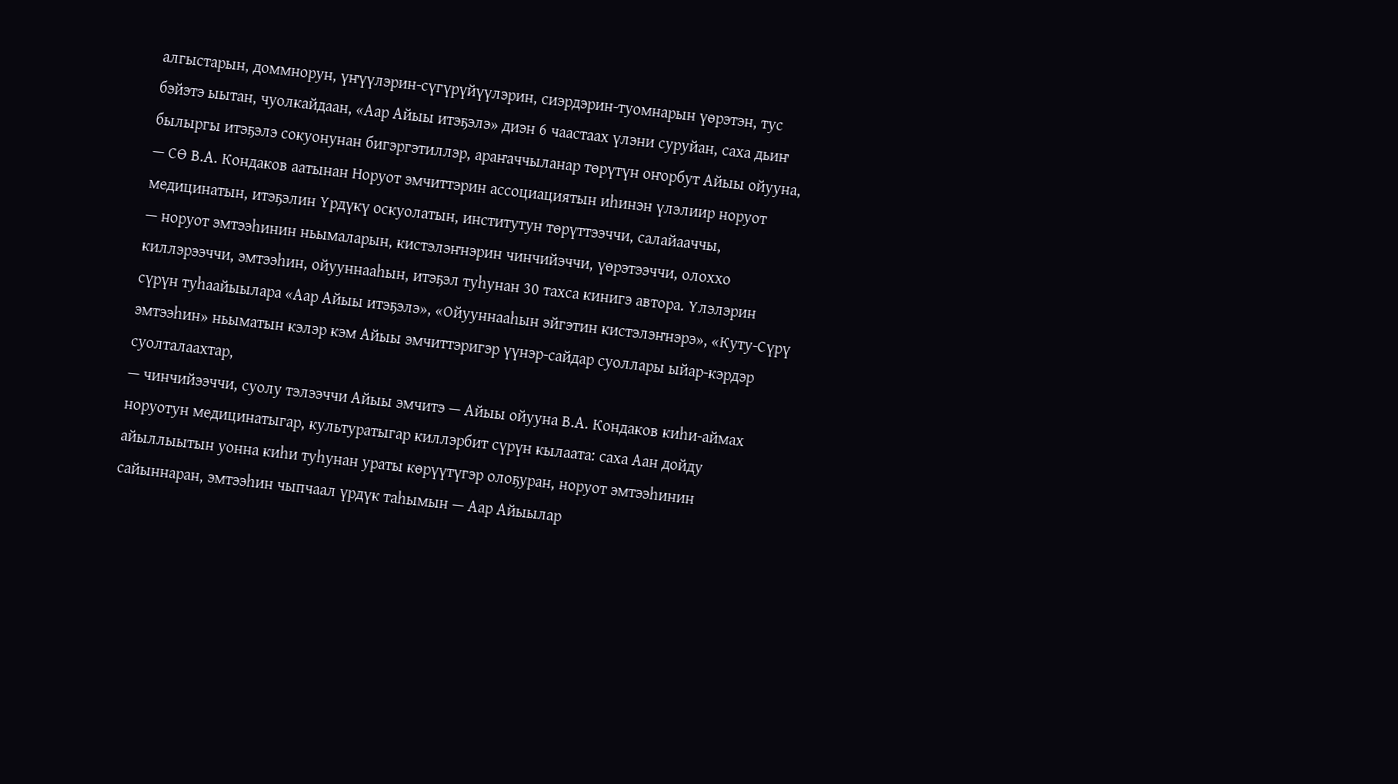алгыстарын, доммнорун, үҥүүлэрин-сүгүрүйүүлэрин, сиэрдэрин-туомнарын үөрэтэн, тус бэйэтэ ыытан, чуолкайдаан, «Аар Айыы итэҕэлэ» диэн 6 чаастаах үлэни суруйан, саха дьиҥ былыргы итэҕэлэ сокуонунан бигэргэтиллэр, араҥаччыланар төрүтүн оҥорбут Айыы ойууна,
— СӨ В.А. Кондаков аатынан Норуот эмчиттэрин ассоциациятын иһинэн үлэлиир норуот медицинатын, итэҕэлин Үрдүкү оскуолатын, институтун төрүттээччи, салайааччы,
— норуот эмтээһинин ньымаларын, кистэлэҥнэрин чинчийэччи, үөрэтээччи, олоххо киллэрээччи, эмтээһин, ойууннааһын, итэҕэл туһунан 30 тахса кинигэ автора. Үлэлэрин сүрүн туһаайыылара «Аар Айыы итэҕэлэ», «Ойууннааһын эйгэтин кистэлэҥнэрэ», «Куту-Сүрү эмтээһин» ньыматын кэлэр кэм Айыы эмчиттэригэр үүнэр-сайдар суоллары ыйар-кэрдэр суолталаахтар,
— чинчийээччи, суолу тэлээччи Айыы эмчитэ — Айыы ойууна В.А. Кондаков киһи-аймах норуотун медицинатыгар, культуратыгар киллэрбит сүрүн кылаата: саха Аан дойду айыллыытын уонна киһи туһунан ураты көрүүтүгэр олоҕуран, норуот эмтээһинин сайыннаран, эмтээһин чыпчаал үрдүк таһымын — Аар Айыылар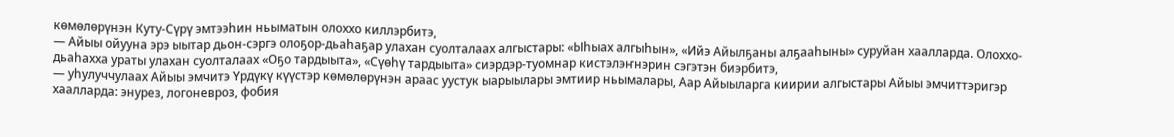көмөлөрүнэн Куту-Сүрү эмтээһин ньыматын олоххо киллэрбитэ,
— Айыы ойууна эрэ ыытар дьон-сэргэ олоҕор-дьаһаҕар улахан суолталаах алгыстары: «Ыһыах алгыһын», «Ийэ Айылҕаны алҕааһыны» суруйан хаалларда. Олоххо-дьаһахха ураты улахан суолталаах «Оҕо тардыыта», «Сүөһү тардыыта» сиэрдэр-туомнар кистэлэҥнэрин сэгэтэн биэрбитэ,
— уһулуччулаах Айыы эмчитэ Үрдүкү күүстэр көмөлөрүнэн араас уустук ыарыылары эмтиир ньымалары, Аар Айыыларга киирии алгыстары Айыы эмчиттэригэр хаалларда: энурез, логоневроз, фобия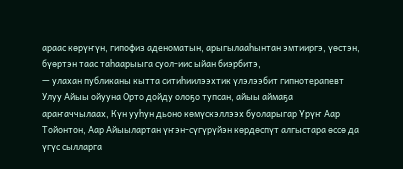араас көрүҥүн, гипофиз аденоматын, арыгылааһынтан эмтииргэ, үөстэн, бүөртэн таас таһаарыыга суол-иис ыйан биэрбитэ,
— улахан публиканы кытта ситиһиилээхтик үлэлээбит гипнотерапевт Улуу Айыы ойууна Орто дойду олоҕо тупсан, айыы аймаҕа араҥаччылаах, Күн ууһун дьоно көмүскэллээх буоларыгар Үрүҥ Аар Тойонтон, Аар Айыылартан үҥэн-сүгүрүйэн көрдөспүт алгыстара өссө да үгүс сылларга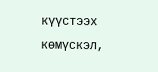күүстээх көмүскэл,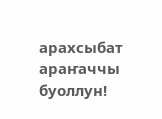арахсыбат араҥаччы буоллун!